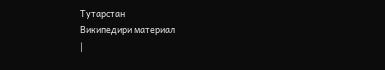Тутарстан
Википедири материал
|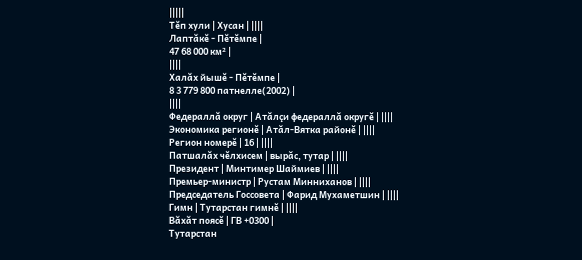|||||
Тĕп хули | Хусан | ||||
Лаптăкĕ - Пĕтĕмпе |
47 68 000 км² |
||||
Халăх йышĕ - Пĕтĕмпе |
8 3 779 800 патнелле(2002) |
||||
Федераллă округ | Атăлçи федераллă округĕ | ||||
Экономика регионĕ | Атăл-Вятка районĕ | ||||
Регион номерĕ | 16 | ||||
Патшалăх чĕлхисем | вырăс, тутар | ||||
Президент | Минтимер Шаймиев | ||||
Премьер-министр | Рустам Минниханов | ||||
Председатель Госсовета | Фарид Мухаметшин | ||||
Гимн | Тутарстан гимнĕ | ||||
Вăхăт поясĕ | ГВ +0300 |
Тутарстан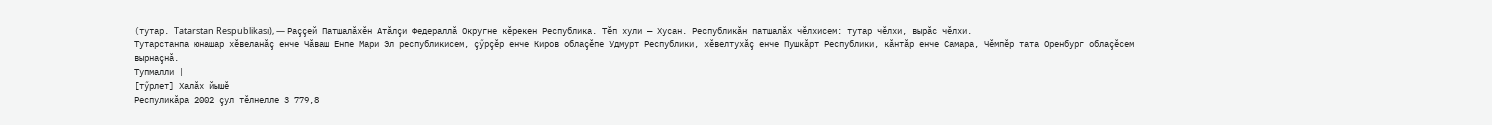(тутар. Tatarstan Respublikası), — Раççей Патшалăхĕн Атăлçи Федераллă Округне кĕрекен Республика. Тĕп хули — Хусан. Республикăн патшалăх чĕлхисем: тутар чĕлхи, вырăс чĕлхи.
Тутарстанпа юнашар хĕвеланăç енче Чăваш Енпе Мари Эл республикисем, çӳрçĕр енче Киров облаçĕпе Удмурт Республики, хĕвелтухăç енче Пушкăрт Республики, кăнтăр енче Самара, Чĕмпĕр тата Оренбург облаçĕсем вырнаçнă.
Тупмалли |
[тӳрлет] Халăх йышĕ
Респуликăра 2002 çул тĕлнелле 3 779,8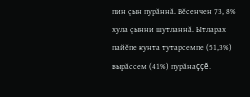пин çын пурăннă. Вĕсенчен 73, 8% хула çынни шутланнă. Ытларах пайĕпе кунта тутарсемпе (51,3%) вырăссем (41%) пурăнаççĕ.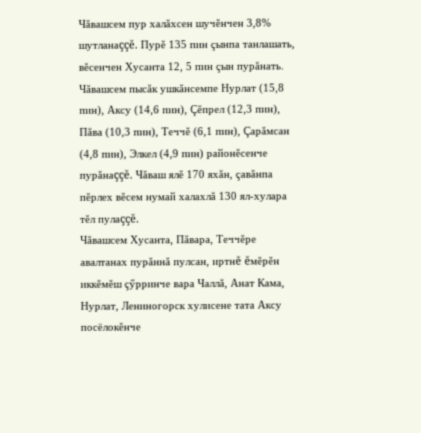Чăвашсем пур халăхсен шучĕнчен 3,8% шутланаççĕ. Пурĕ 135 пин çынпа танлашать, вĕсенчен Хусанта 12, 5 пин çын пурăнать.
Чăвашсем пысăк ушкăнсемпе Нурлат (15,8 пин), Аксу (14,6 пин), Çĕпрел (12,3 пин), Пăва (10,3 пин), Теччĕ (6,1 пин), Çарăмсан (4,8 пин), Элкел (4,9 пин) районĕсенче пурăнаççĕ. Чăваш ялĕ 170 яхăн, çавăнпа пĕрлех вĕсем нумай халахлă 130 ял-хулара тĕл пулаççĕ.
Чăвашсем Хусанта, Пăвара, Теччĕре авалтанах пурăннă пулсан, иртнĕ ĕмĕрĕн иккĕмĕш çӳрринче вара Чаллă, Анат Кама, Нурлат, Лениногорск хулисене тата Аксу посёлокĕнче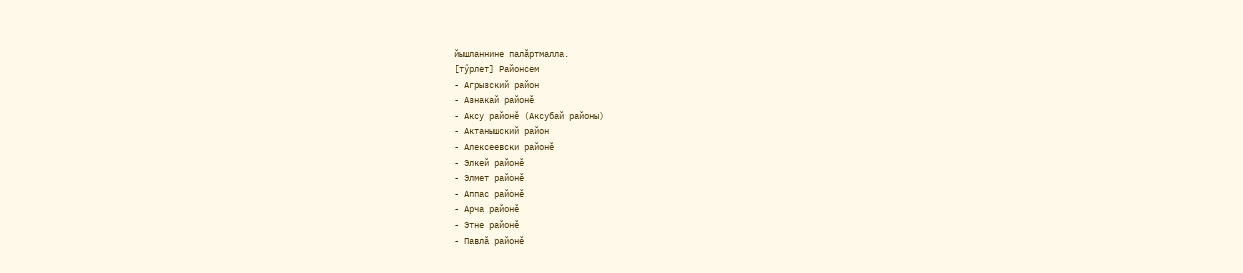йышланнине палăртмалла.
[тӳрлет] Районсем
- Агрызский район
- Азнакай районĕ
- Аксу районĕ (Аксубай районы)
- Актанышский район
- Алексеевски районĕ
- Элкей районĕ
- Элмет районĕ
- Аппас районĕ
- Арча районĕ
- Этне районĕ
- Павлă районĕ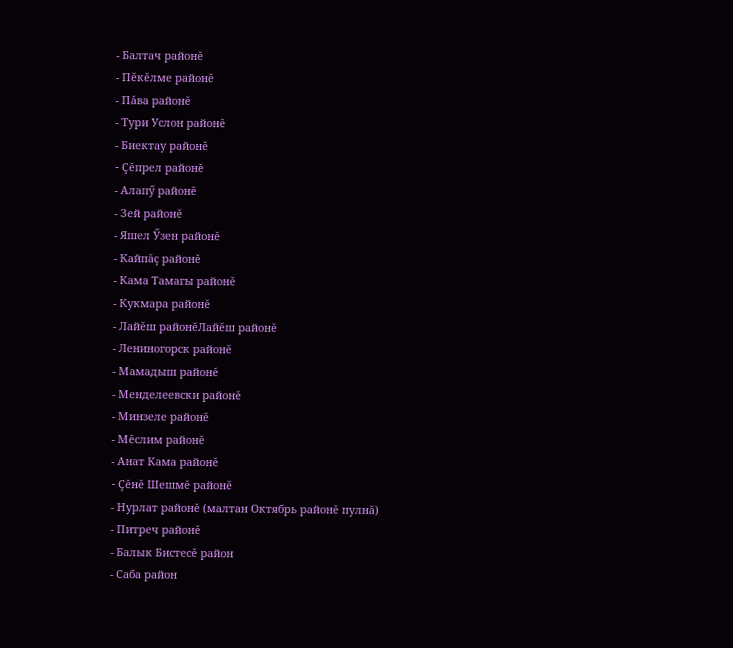- Балтач районĕ
- Пĕкĕлме районĕ
- Пăва районĕ
- Тури Услон районĕ
- Биектау районĕ
- Çĕпрел районĕ
- Алапӳ районĕ
- Зей районĕ
- Яшел Ӳзен районĕ
- Кайпăç районĕ
- Кама Тамагы районĕ
- Кукмара районĕ
- Лайĕш районĕЛайĕш районĕ
- Лениногорск районĕ
- Мамадыш районĕ
- Менделеевски районĕ
- Минзеле районĕ
- Мĕслим районĕ
- Анат Кама районĕ
- Çĕнĕ Шешмĕ районĕ
- Нурлат районĕ (малтан Октябрь районĕ пулнă)
- Питреч районĕ
- Балык Бистесĕ район
- Саба район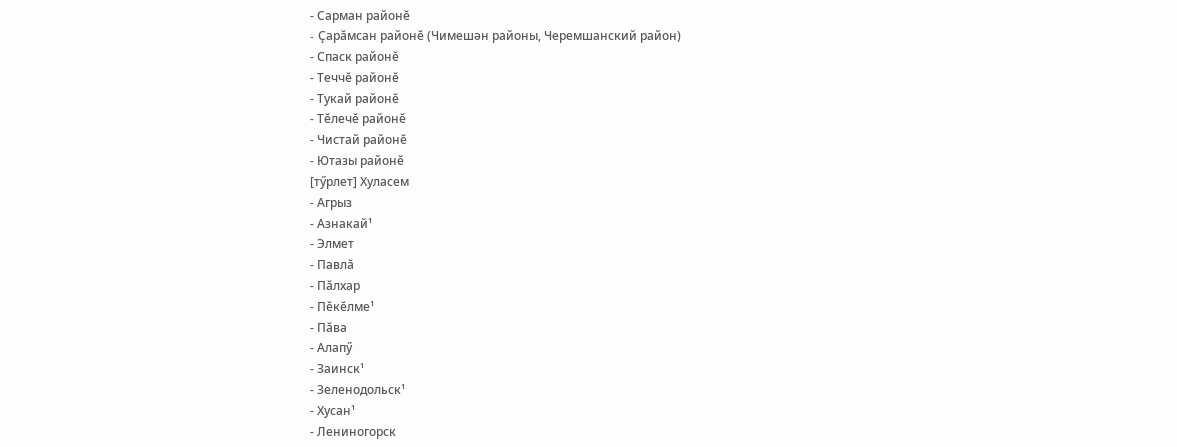- Сарман районĕ
- Çарăмсан районĕ (Чимешән районы, Черемшанский район)
- Спаск районĕ
- Теччĕ районĕ
- Тукай районĕ
- Тĕлечĕ районĕ
- Чистай районĕ
- Ютазы районĕ
[тӳрлет] Хуласем
- Агрыз
- Азнакай¹
- Элмет
- Павлă
- Пăлхар
- Пĕкĕлме¹
- Пăва
- Алапӳ
- Заинск¹
- Зеленодольск¹
- Хусан¹
- Лениногорск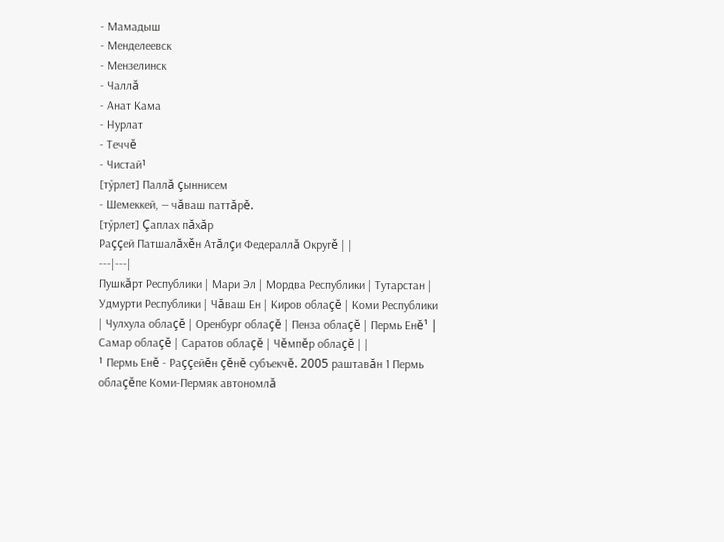- Мамадыш
- Менделеевск
- Мензелинск
- Чаллă
- Анат Кама
- Нурлат
- Теччĕ
- Чистай¹
[тӳрлет] Паллă çыннисем
- Шемеккей, — чăваш паттăрĕ.
[тӳрлет] Çаплах пăхăр
Раççей Патшалăхěн Атăлçи Федераллă Округě | |
---|---|
Пушкăрт Республики | Мари Эл | Мордва Республики | Тутарстан | Удмурти Республики | Чăваш Ен | Киров облаçĕ | Коми Республики | Чулхула облаçĕ | Оренбург облаçĕ | Пенза облаçĕ | Пермь Енĕ¹ | Самар облаçĕ | Саратов облаçĕ | Чĕмпĕр облаçĕ | |
¹ Пермь Енĕ - Раççейĕн çĕнĕ субъекчĕ. 2005 раштавăн 1 Пермь облаçĕпе Коми-Пермяк автономлă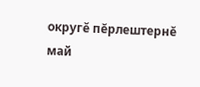округě пĕрлештернĕ май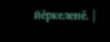йĕркеленĕ. |